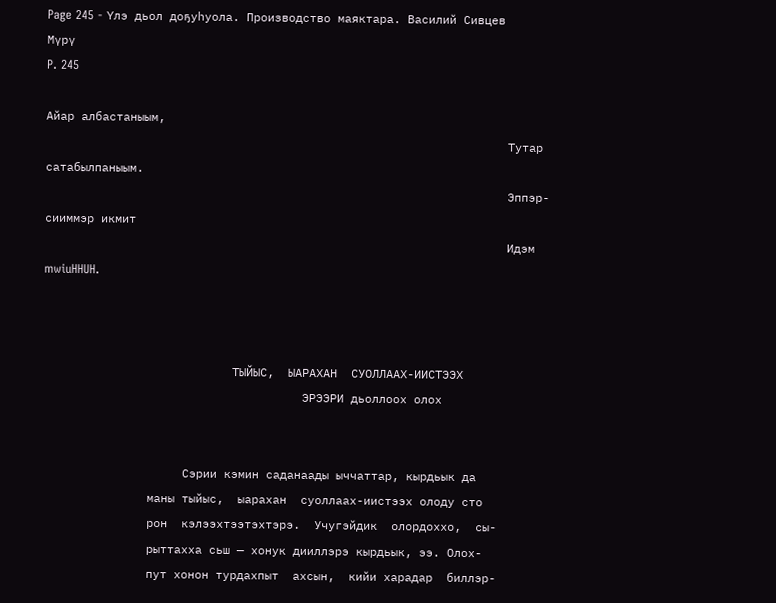Page 245 - Үлэ дьол доҕуһуола. Производство маяктара. Василий Сивцев Мүрү
P. 245

Айар албастаныым,
                                                                  Тутар сатабылпаныым.
                                                                  Эппэр-сииммэр икмит
                                                                  Идэм mwiuHHUH.



                           ТЫЙЫС,  ЫАРАХАН  СУОЛЛААХ-ИИСТЭЭХ
                                     ЭРЭЭРИ дьоллоох олох


                    Сэрии кэмин саданаады ыччаттар, кырдьык да
               маны тыйыс,  ыарахан  суоллаах-иистээх олоду сто
               рон  кэлээхтээтэхтэрэ.  Учугэйдик  олордоххо,  сы-
               рыттахха сьш — хонук дииллэрэ кырдьык, ээ. Олох-
               пут хонон турдахпыт  ахсын,  кийи харадар  биллэр-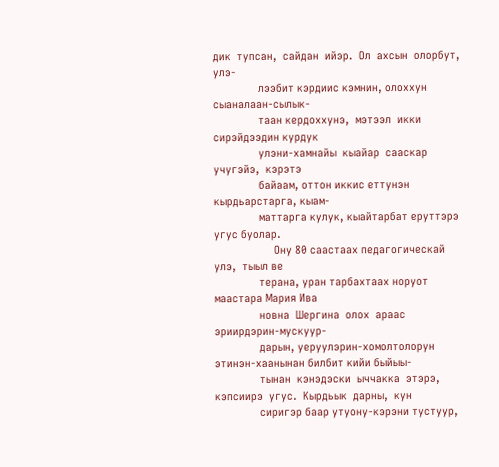дик  тупсан,  сайдан  ийэр.  Ол  ахсын  олорбут,  улэ-
               лээбит кэрдиис кэмнин, олоххун сыаналаан-сылык-
               таан кердоххунэ,  мэтээл  икки сирэйдээдин курдук
               улэни-хамнайы  кыайар  сааскар  учугэйэ,  кэрэтэ
               байаам, оттон иккис еттунэн кырдьарстарга, кыам-
               маттарга кулук, кыайтарбат еруттэрэ угус буолар.
                    Ону 80 саастаах педагогическай улэ,  тыыл ве
               терана, уран тарбахтаах норуот маастара Мария Ива
               новна  Шергина  олох  араас  эриирдэрин-мускуур-
               дарын, уеруулэрин-хомолтолорун этинэн-хаанынан билбит кийи быйыы-
               тынан  кэнэдэски  ыччакка  этэрэ,  кэпсиирэ  угус.  Кырдьык  дарны,  кун
               сиригэр баар утуону-кэрэни тустуур,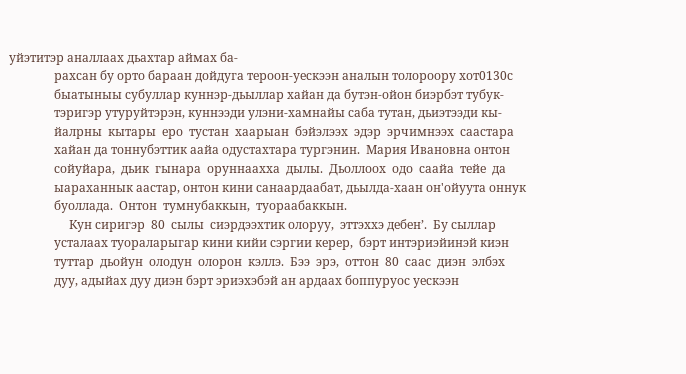уйэтитэр аналлаах дьахтар аймах ба-
               рахсан бу орто бараан дойдуга тероон-уескээн аналын толороору хот0130с
               быатыныы субуллар куннэр-дьыллар хайан да бутэн-ойон биэрбэт тубук-
               тэригэр утуруйтэрэн, куннээди улэни-хамнайы саба тутан, дьиэтээди кы-
               йалрны  кытары  еро  тустан  хаарыан  бэйэлээх  эдэр  эрчимнээх  саастара
               хайан да тоннубэттик аайа одустахтара тургэнин.  Мария Ивановна онтон
               сойуйара,  дьик  гынара  оруннаахха  дылы.  Дьоллоох  одо  саайа  тейе  да
               ыараханнык аастар, онтон кини санаардаабат, дьылда-хаан он'ойуута оннук
               буоллада.  Онтон  тумнубаккын,  туораабаккын.
                    Кун сиригэр  80  сылы  сиэрдээхтик олоруу,  эттэххэ дебен’.  Бу сыллар
               усталаах туораларыгар кини кийи сэргии керер,  бэрт интэриэйинэй киэн
               туттар  дьойун  олодун  олорон  кэллэ.  Бээ  эрэ,  оттон  80  саас  диэн  элбэх
               дуу, адыйах дуу диэн бэрт эриэхэбэй ан ардаах боппуруос уескээн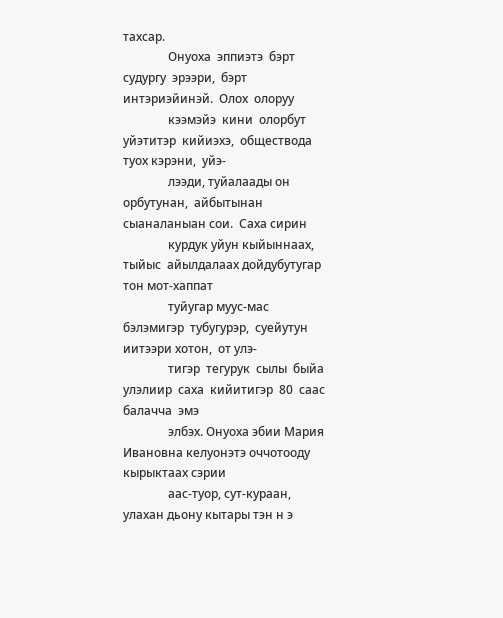тахсар.
               Онуоха  эппиэтэ  бэрт  судургу  эрээри,  бэрт  интэриэйинэй.  Олох  олоруу
               кээмэйэ  кини  олорбут  уйэтитэр  кийиэхэ,  обществода  туох кэрэни,  уйэ-
               лээди, туйалаады он орбутунан,  айбытынан сыаналаныан сои.  Саха сирин
               курдук уйун кыйыннаах,  тыйыс  айылдалаах дойдубутугар тон мот-хаппат
               туйугар муус-мас  бэлэмигэр  тубугурэр,  суейутун  иитээри хотон,  от улэ-
               тигэр  тегурук  сылы  быйа  улэлиир  саха  кийитигэр  80  саас  балачча  эмэ
               элбэх. Онуоха эбии Мария Ивановна келуонэтэ оччотооду кырыктаах сэрии
               аас-туор, сут-кураан, улахан дьону кытары тэн н э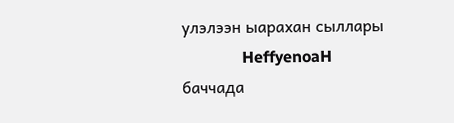улэлээн ыарахан сыллары
               HeffyenoaH баччада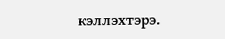кэллэхтэрэ.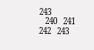243
   240   241   242   243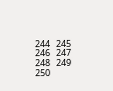244   245   246   247   248   249   250